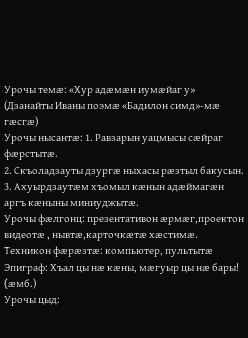Урочы темæ: «Хур адæмæн иумæйаг у» (Дзанайты Иваны поэмæ «Бадилон симд»-мӕ гӕсгӕ)
Урочы нысантæ: 1. Равзарын уацмысы сæйраг фæрстытæ.
2. Скъоладзауты дзургæ ныхасы рæзтыл бакусын.
3. Ахуырдзаутæм хъомыл кæнын адæймагæн аргъ кæныны миниуджытæ.
Урочы фæлгонц: презентативон æрмæг,проектон видеотæ , нывтæ,карточкæтæ хæстимæ.
Техникон фæрæзтæ: компьютер, пультытæ
Эпиграф: Хъал цы нæ кæны, мæгуыр цы нæ бары! (æмб.)
Урочы цыд: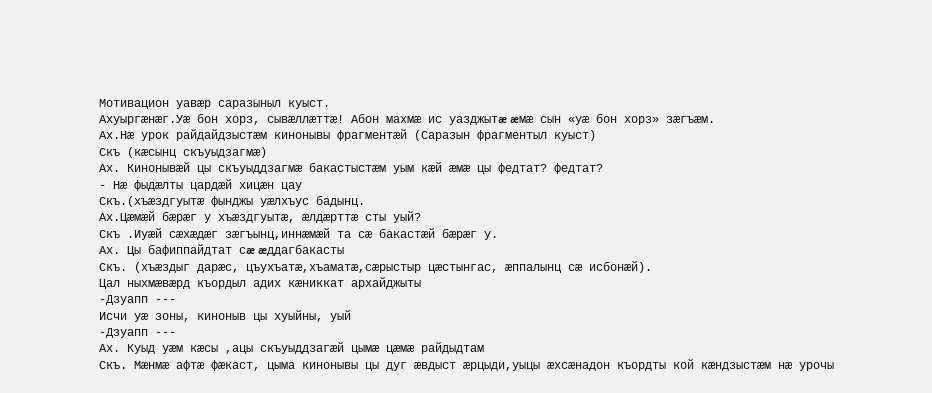Мотивацион уавæр саразыныл куыст.
Ахуыргæнæг.Уæ бон хорз, сывæллæттæ! Абон махмæ ис уазджытæ æмæ сын «уæ бон хорз» зæгъæм.
Ах.Нæ урок райдайдзыстæм кинонывы фрагментӕй (Саразын фрагментыл куыст)
Скъ (кæсынц скъуыдзагмæ)
Ах. Кинонывæй цы скъуыддзагмæ бакастыстæм уым кæй ӕмӕ цы федтат? федтат?
- Нӕ фыдӕлты цардӕй хицӕн цау
Скъ.(хъæздгуытæ фынджы уæлхъус бадынц.
Ах.Цæмæй бæрæг у хъæздгуытæ, æлдæрттæ сты уый?
Скъ .Иуæй сæхæдæг зæгъынц,иннæмæй та сæ бакастæй бæрæг у.
Ах. Цы бафиппайдтат сæ æддагбакасты
Скъ. (хъæздыг дарæс, цъухъатæ,хъаматæ,сæрыстыр цæстынгас, æппалынц сæ исбонæй).
Цал ныхмӕвӕрд къордыл адих кӕниккат архайджыты
-Дзуапп ---
Исчи уӕ зоны, киноныв цы хуыйны, уый
-Дзуапп ---
Ах. Куыд уæм кæсы ,ацы скъуыддзагæй цымæ цæмæ райдыдтам
Скъ. Мӕнмӕ афтӕ фӕкаст, цыма кинонывы цы дуг ӕвдыст ӕрцыди,уыцы ӕхсӕнадон къордты кой кӕндзыстӕм нӕ урочы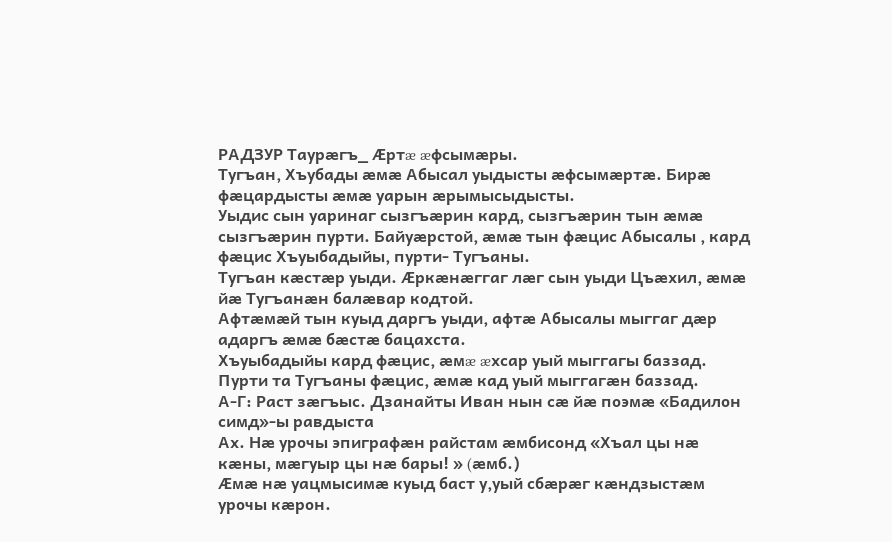РАДЗУР Таурӕгъ_ Æртæ æфсымæры.
Тугъан, Хъубады æмæ Абысал уыдысты æфсымæртæ. Бирæ фæцардысты æмæ уарын æрымысыдысты.
Уыдис сын уаринаг сызгъæрин кард, сызгъæрин тын æмæ сызгъæрин пурти. Байуæрстой, æмæ тын фæцис Абысалы , кард фæцис Хъуыбадыйы, пурти- Тугъаны.
Тугъан кæстæр уыди. Æркæнæггаг лæг сын уыди Цъæхил, æмæ йæ Тугъанæн балæвар кодтой.
Афтæмæй тын куыд даргъ уыди, афтæ Абысалы мыггаг дæр адаргъ æмæ бæстæ бацахста.
Хъуыбадыйы кард фæцис, æмæ æхсар уый мыггагы баззад.
Пурти та Тугъаны фæцис, æмæ кад уый мыггагæн баззад.
А-Г: Раст зӕгъыс. Дзанайты Иван нын сӕ йӕ поэмæ «Бадилон симд»-ы равдыста
Ах. Нæ урочы эпиграфæн райстам æмбисонд «Хъал цы нæ кæны, мæгуыр цы нæ бары! » (æмб.)
Æмæ нæ уацмысимæ куыд баст у,уый сбæрæг кæндзыстæм урочы кæрон.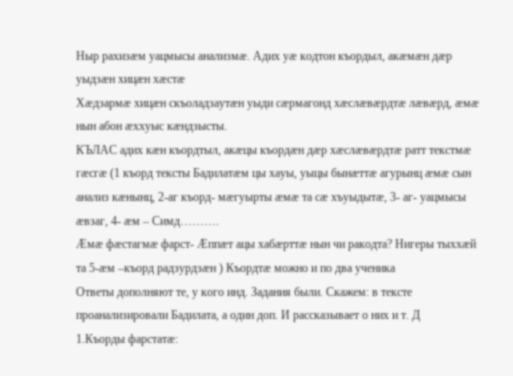Ныр рахизӕм уацмысы анализмӕ. Адих уӕ кодтон къордыл, акӕмӕн дӕр уыдзӕн хицӕн хӕстӕ
Хӕдзармӕ хицӕн скъоладзаутӕн уыди сӕрмагонд хӕслӕвӕрдтӕ лӕвӕрд, ӕмӕ нын абон ӕххуыс кӕндзысты.
КЪЛАС адих кӕн къордтыл, акӕцы къордӕн дӕр хӕслӕвӕрдтӕ ратт текстмӕ гӕсгӕ (1 къорд тексты Бадилатӕм цы хауы, уыцы бынӕттӕ агурынц ӕмӕ сын анализ кӕнынц, 2-аг къорд- мӕгуырты ӕмӕ та сӕ хъуыдытӕ, 3- аг- уацмысы ӕвзаг, 4- ӕм – Симд……….
Ӕмӕ фӕстагмӕ фарст- Ӕппӕт ацы хабӕрттӕ нын чи ракодта? Нигеры тыххӕй та 5-ӕм –къорд радзурдзӕн ) Къордтӕ можно и по два ученика
Ответы дополняют те, у кого инд. Задания были. Скажем: в тексте проанализировали Бадилата, а один доп. И рассказывает о них и т. Д
1.Къорды фарстатæ: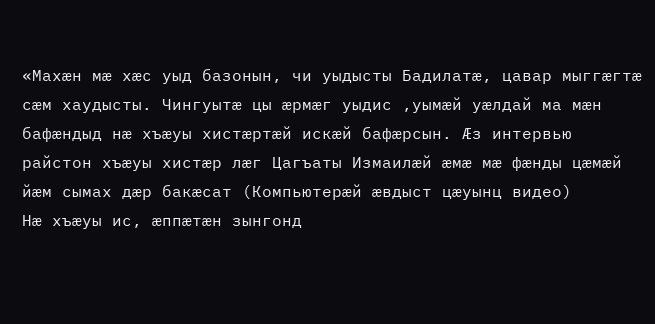«Махæн мæ хæс уыд базонын, чи уыдысты Бадилатæ, цавар мыггæгтæ сæм хаудысты. Чингуытæ цы æрмæг уыдис ,уымæй уæлдай ма мæн бафæндыд нæ хъæуы хистæртæй искæй бафæрсын. Æз интервью райстон хъæуы хистæр лæг Цагъаты Измаилæй æмæ мæ фæнды цæмæй йæм сымах дæр бакæсат (Компьютерæй æвдыст цæуынц видео)
Нæ хъæуы ис, æппæтæн зынгонд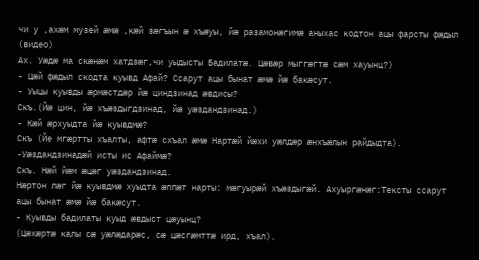чи у ,ахæм музей æмæ ,кæй зæгъын æ хъæуы, йæ разамонæгимæ аныхас кодтон ацы фарсты фæдыл (видео)
Ах. Уæдæ ма скæнæм хатдзæг,чи уыдысты Бадилатæ. Цæвæр мыггæгтæ сæм хауынц?)
- Цæй фæдыл скодта куывд Афай? Ссарут ацы бынат æмæ йæ бакæсут.
- Уыцы куывды æрмæстдæр йæ циндзинад æвдисы?
Скъ.(Йæ цин, йæ хъæздыгдзинад, йæ уæздандзинад.)
- Кæй æрхуыдта йæ куывдмæ?
Скъ (Йе мгæртты хъалты, афтæ схъал æмæ Нартæй йæхи уæлдæр æнхъæлын райдыдта).
-Уæздандзинадæй исты ис Афаймæ?
Скъ. Нæй йæм æцæг уæздандзинад.
Нæртон лæг йæ куывдмæ хуыдта æппæт нарты: мæгуырæй хъæздыгæй. Ахуыргæнæг:Тексты ссарут ацы бынат æмæ йæ бакæсут.
- Куывды бадилаты куыд æвдыст цæуынц?
(Цæхæртæ калы сæ уæлæдарæс, сæ цæсгæмттæ ирд, хъал).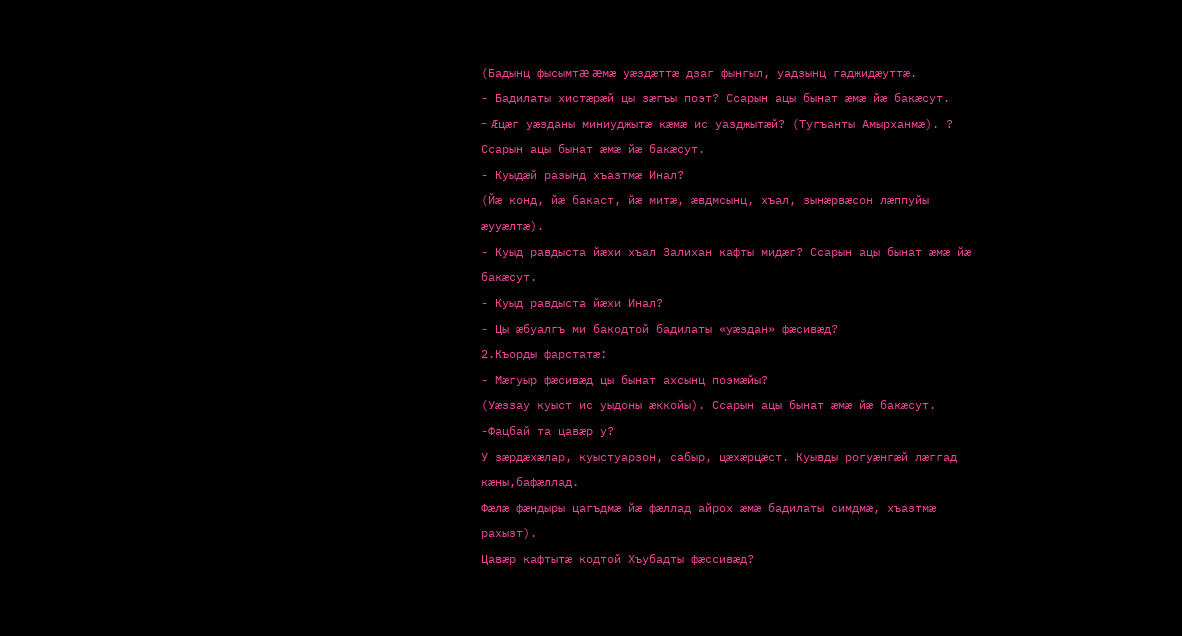(Бадынц фысымтæ æмæ уæздæттæ дзаг фынгыл, уадзынц гаджидæуттæ.
- Бадилаты хистæрæй цы зæгъы поэт? Ссарын ацы бынат æмæ йæ бакæсут.
- Æцæг уæзданы миниуджытæ кæмæ ис уазджытæй? (Тугъанты Амырханмæ). ? Ссарын ацы бынат æмæ йæ бакæсут.
- Куыдæй разынд хъазтмæ Инал?
(Йæ конд, йæ бакаст, йæ митæ, æвдмсынц, хъал, зынæрвæсон лæппуйы æууæлтæ).
- Куыд равдыста йæхи хъал Залихан кафты мидæг? Ссарын ацы бынат æмæ йæ бакæсут.
- Куыд равдыста йæхи Инал?
- Цы æбуалгъ ми бакодтой бадилаты «уæздан» фæсивæд?
2.Къорды фарстатæ:
- Мæгуыр фæсивæд цы бынат ахсынц поэмæйы?
(Уæззау куыст ис уыдоны æккойы). Ссарын ацы бынат æмæ йæ бакæсут.
-Фацбай та цавæр у?
У зæрдæхæлар, куыстуарзон, сабыр, цæхæрцæст. Куывды рогуæнгæй лæггад кæны,бафæллад.
Фæлæ фæндыры цагъдмæ йæ фæллад айрох æмæ бадилаты симдмæ, хъазтмæ рахызт).
Цавæр кафтытæ кодтой Хъубадты фæссивæд?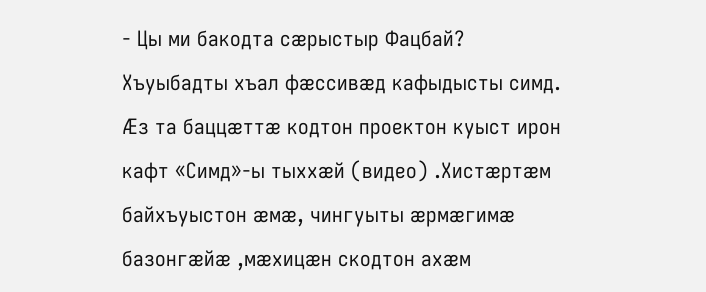- Цы ми бакодта сæрыстыр Фацбай?
Хъуыбадты хъал фæссивæд кафыдысты симд.
Æз та баццæттæ кодтон проектон куыст ирон кафт «Симд»-ы тыххæй (видео) .Хистæртæм байхъуыстон æмæ, чингуыты æрмæгимæ базонгæйæ ,мæхицæн скодтон ахæм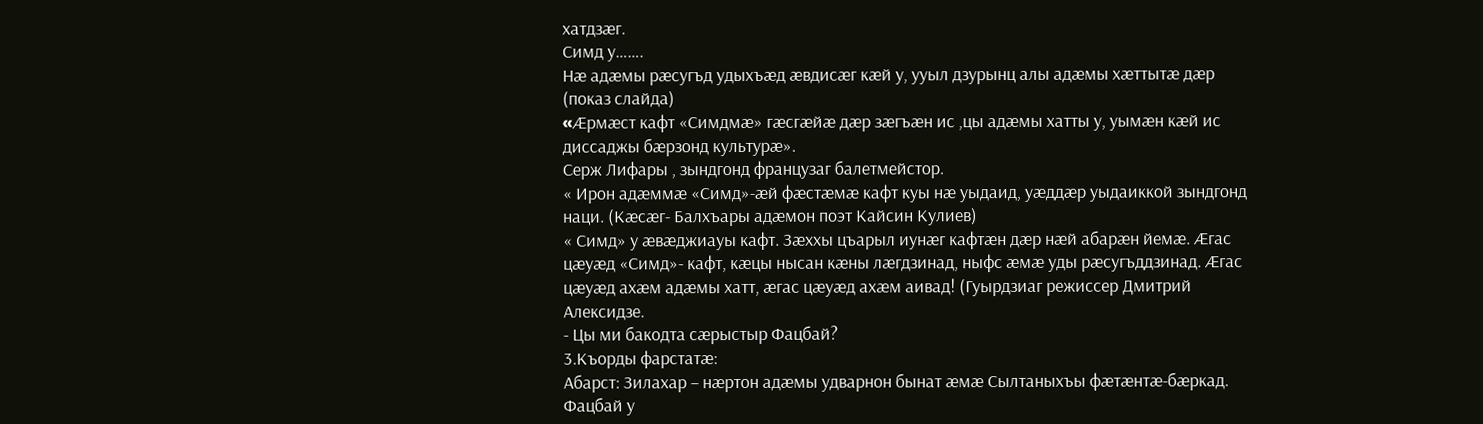хатдзæг.
Симд у…….
Нæ адæмы рæсугъд удыхъæд æвдисæг кæй у, ууыл дзурынц алы адæмы хæттытæ дæр (показ слайда)
«Æрмæст кафт «Симдмæ» гæсгæйæ дæр зæгъæн ис ,цы адæмы хатты у, уымæн кæй ис диссаджы бæрзонд культурæ».
Серж Лифары , зындгонд французаг балетмейстор.
« Ирон адæммæ «Симд»-æй фæстæмæ кафт куы нæ уыдаид, уæддæр уыдаиккой зындгонд наци. (Кæсæг- Балхъары адæмон поэт Кайсин Кулиев)
« Симд» у æвæджиауы кафт. Зæххы цъарыл иунæг кафтæн дæр нæй абарæн йемæ. Æгас цæуæд «Симд»- кафт, кæцы нысан кæны лæгдзинад, ныфс æмæ уды рæсугъддзинад. Æгас цæуæд ахæм адæмы хатт, æгас цæуæд ахæм аивад! (Гуырдзиаг режиссер Дмитрий Алексидзе.
- Цы ми бакодта сæрыстыр Фацбай?
3.Къорды фарстатæ:
Абарст: Зилахар – нæртон адæмы удварнон бынат æмæ Сылтаныхъы фæтæнтæ-бæркад.
Фацбай у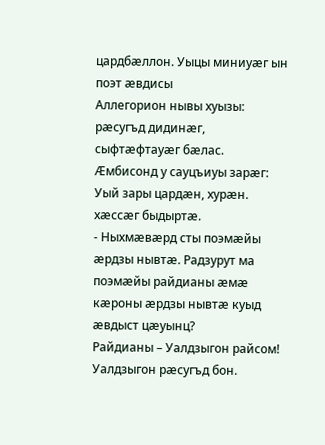цардбæллон. Уыцы миниуæг ын поэт æвдисы
Аллегорион нывы хуызы: рæсугъд дидинæг, сыфтæфтауæг бæлас. Æмбисонд у сауцъиуы зарæг: Уый зары цардæн, хурæн.
хæссæг быдыртæ.
- Ныхмæвæрд сты поэмæйы æрдзы нывтæ. Радзурут ма поэмæйы райдианы æмæ кæроны æрдзы нывтæ куыд æвдыст цæуынц?
Райдианы – Уалдзыгон райсом! Уалдзыгон рæсугъд бон.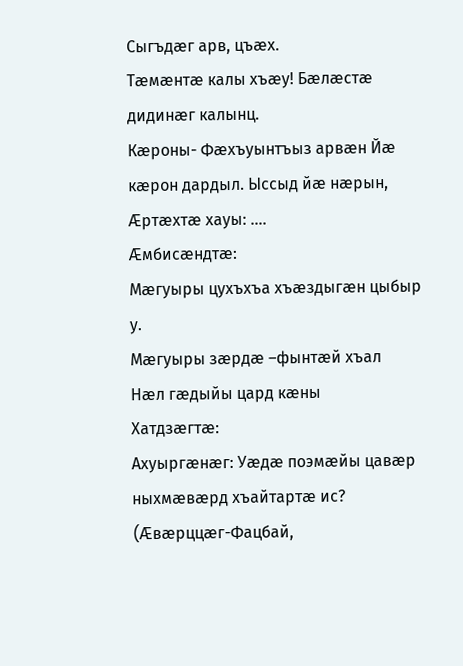Сыгъдæг арв, цъæх.
Тæмæнтæ калы хъæу! Бæлæстæ дидинæг калынц.
Кæроны- Фæхъуынтъыз арвæн Йæ кæрон дардыл. Ыссыд йæ нæрын, Æртæхтæ хауы: ….
Æмбисæндтæ:
Мæгуыры цухъхъа хъæздыгæн цыбыр у.
Мæгуыры зæрдæ –фынтæй хъал
Нæл гæдыйы цард кæны
Хатдзæгтæ:
Ахуыргæнæг: Уæдæ поэмæйы цавæр ныхмæвæрд хъайтартæ ис?
(Æвæрццæг-Фацбай,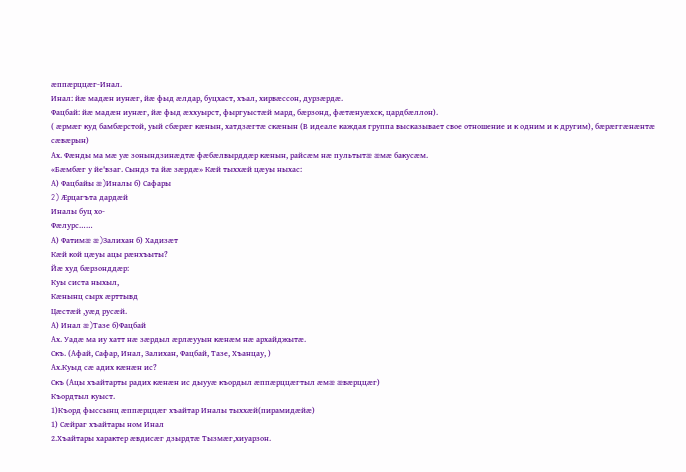æппæрццæг-Инал.
Инал: йæ мадæн иунæг, йæ фыд æлдар, буцхаст, хъал, хирвæссон, дурзæрдæ.
Фацбай: йæ мадæн иунæг, йæ фыд æххуырст, фыргуыстæй мард, бæрзонд, фæтæнуæхск, цардбæллон).
( ӕрмӕг куд бамбӕрстой, уый сбӕрӕг кӕнын, хатдзӕгтӕ скӕнын (В идеале каждая группа высказывает свое отношение и к одним и к другим), бӕрӕггӕнӕнтӕ сӕвӕрын)
Ах. Фæнды ма мæ уæ зонындзинæдтæ фæбæлвырддæр кæнын, райсæм нæ пультытæ æмæ бакусæм.
«Бæмбæг у йе'взаг. Сындз та йæ зæрдæ» Кæй тыххæй цæуы ныхас:
А) Фацбайы æ)Иналы б) Сафары
2) Æрцагъта дардæй
Иналы буц хо-
Фæлурс……
А) Фатимæ æ)Залихан б) Хадизæт
Кæй кой цæуы ацы рæнхъыты?
Йæ худ бæрзонддæр:
Куы систа ныхыл,
Кæнынц сырх æрттывд
Цæстæй ,уæд русæй.
А) Инал æ)Тазе б)Фацбай
Ах. Уадæ ма иу хатт нæ зæрдыл æрлæууын кæнæм нæ архайджытæ.
Скъ. (Афай, Сафар, Инал, Залихан, Фацбай, Тазе, Хъанцау, )
Ах.Куыд сæ адих кæнæн ис?
Скъ (Ацы хъайтарты радих кæнæн ис дыууæ къордыл æппæрццæгтыл æмæ æвæрццæг)
Къордтыл куыст.
1)Къорд фыссынц æппæрццæг хъайтар Иналы тыххæй(пирамидæйæ)
1) Сæйраг хъайтары ном Инал
2.Хъайтары характер æвдисæг дзырдтæ Тызмæг,хиуарзон.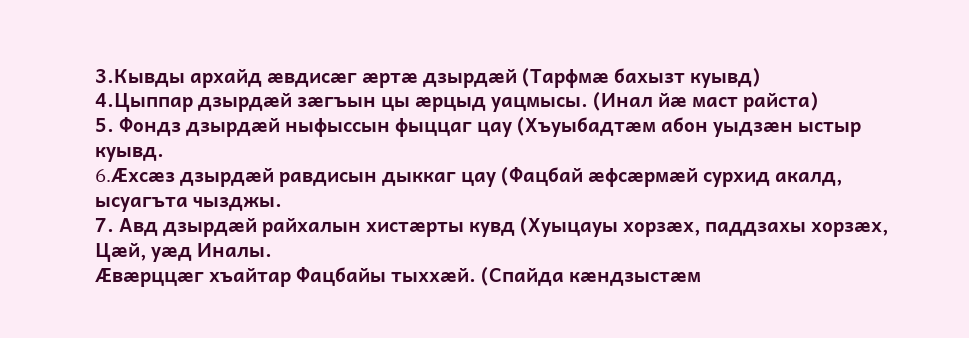3.Кывды архайд æвдисæг æртæ дзырдæй (Тарфмæ бахызт куывд)
4.Цыппар дзырдæй зæгъын цы æрцыд уацмысы. (Инал йæ маст райста)
5. Фондз дзырдæй ныфыссын фыццаг цау (Хъуыбадтæм абон уыдзæн ыстыр куывд.
6.Æхсæз дзырдæй равдисын дыккаг цау (Фацбай æфсæрмæй сурхид акалд, ысуагъта чызджы.
7. Авд дзырдæй райхалын хистæрты кувд (Хуыцауы хорзæх, паддзахы хорзæх, Цæй, уæд Иналы.
Æвæрццæг хъайтар Фацбайы тыххæй. (Спайда кæндзыстæм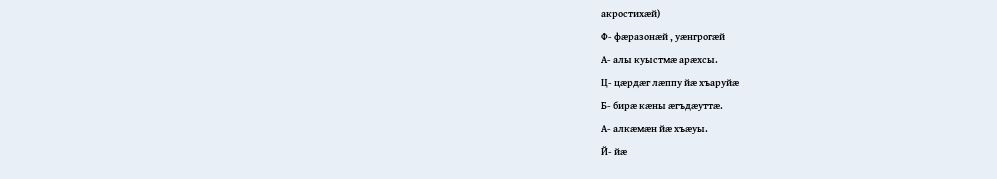акростихæй)
Ф- фæразонӕй , уӕнгрогӕй
А- алы куыстмæ арæхсы.
Ц- цæрдӕг лæппу йӕ хъаруйӕ
Б- бирӕ кӕны ӕгъдӕуттӕ.
А- алкӕмӕн йӕ хъӕуы.
Й- йӕ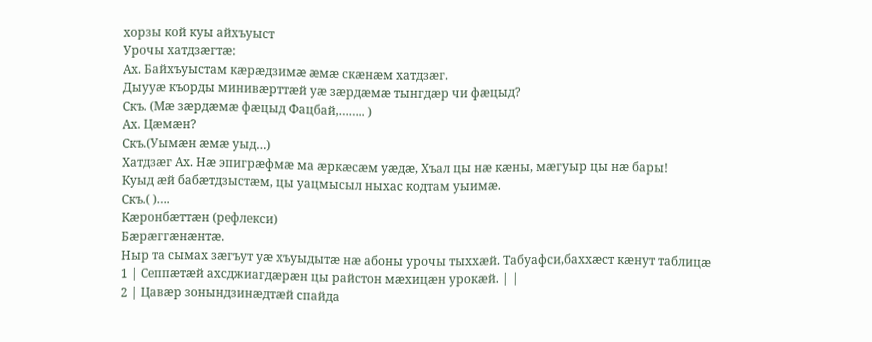хорзы кой куы айхъуыст
Урочы хатдзæгтæ:
Ах. Байхъуыстам кæрæдзимæ æмæ скæнæм хатдзæг.
Дыууæ къорды минивæрттæй уæ зæрдæмæ тынгдæр чи фæцыд?
Скъ. (Мæ зæрдæмæ фæцыд Фацбай,…….. )
Ах. Цæмæн?
Скъ.(Уымæн æмæ уыд…)
Хатдзæг Ах. Нæ эпигрæфмæ ма æркæсæм уæдæ, Хъал цы нæ кæны, мæгуыр цы нæ бары!
Куыд æй бабæтдзыстæм, цы уацмысыл ныхас кодтам уыимæ.
Скъ.( )….
Кæронбæттæн (рефлекси)
Бæрæггæнæнтæ.
Ныр та сымах зæгъут уæ хъуыдытæ нæ абоны урочы тыххæй. Табуафси,баххæст кæнут таблицæ
1 | Сеппæтæй ахсджиагдæрæн цы райстон мæхицæн урокæй. | |
2 | Цавæр зонындзинæдтæй спайда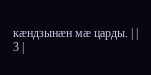кæндзынæн мæ царды. | |
3 |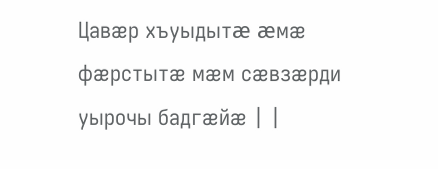Цавæр хъуыдытæ æмæ фæрстытæ мæм сæвзæрди уырочы бадгæйæ | |